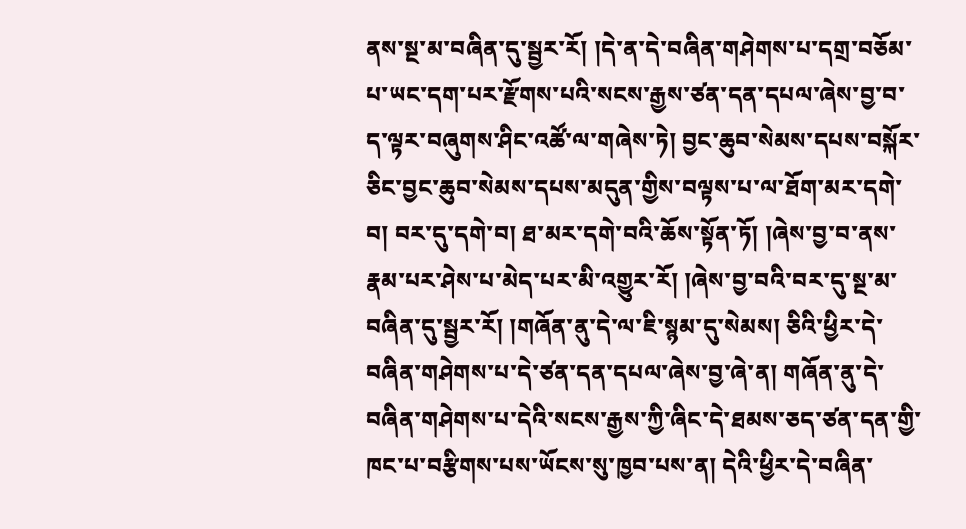ནས་སྔ་མ་བཞིན་དུ་སྦྱར་རོ། །དེ་ན་དེ་བཞིན་གཤེགས་པ་དགྲ་བཅོམ་པ་ཡང་དག་པར་རྫོགས་པའི་སངས་རྒྱས་ཙན་དན་དཔལ་ཞེས་བྱ་བ་ད་ལྟར་བཞུགས་ཤིང་འཚོ་ལ་གཞེས་ཏེ། བྱང་ཆུབ་སེམས་དཔས་བསྐོར་ཅིང་བྱང་ཆུབ་སེམས་དཔས་མདུན་གྱིས་བལྟས་པ་ལ་ཐོག་མར་དགེ་བ། བར་དུ་དགེ་བ། ཐ་མར་དགེ་བའི་ཆོས་སྟོན་ཏོ། །ཞེས་བྱ་བ་ནས་རྣམ་པར་ཤེས་པ་མེད་པར་མི་འགྱུར་རོ། །ཞེས་བྱ་བའི་བར་དུ་སྔ་མ་བཞིན་དུ་སྦྱར་རོ། །གཞོན་ནུ་དེ་ལ་ཇི་སྙམ་དུ་སེམས། ཅིའི་ཕྱིར་དེ་བཞིན་གཤེགས་པ་དེ་ཙན་དན་དཔལ་ཞེས་བྱ་ཞེ་ན། གཞོན་ནུ་དེ་བཞིན་གཤེགས་པ་དེའི་སངས་རྒྱས་ཀྱི་ཞིང་དེ་ཐམས་ཅད་ཙན་དན་གྱི་ཁང་པ་བརྩིགས་པས་ཡོངས་སུ་ཁྱབ་པས་ན། དེའི་ཕྱིར་དེ་བཞིན་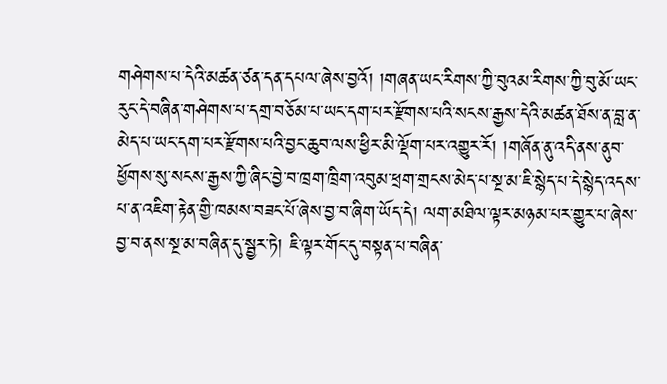གཤེགས་པ་དེའི་མཚན་ཙན་དན་དཔལ་ཞེས་བྱའོ། །གཞན་ཡང་རིགས་ཀྱི་བུའམ་རིགས་ཀྱི་བུ་མོ་ཡང་རུང་དེ་བཞིན་གཤེགས་པ་དགྲ་བཅོམ་པ་ཡང་དག་པར་རྫོགས་པའི་སངས་རྒྱས་དེའི་མཚན་ཐོས་ན་བླ་ན་མེད་པ་ཡང་དག་པར་རྫོགས་པའི་བྱང་ཆུབ་ལས་ཕྱིར་མི་ལྡོག་པར་འགྱུར་རོ། །གཞོན་ནུ་འདི་ནས་ནུབ་ཕྱོགས་སུ་སངས་རྒྱས་ཀྱི་ཞིང་བྱེ་བ་ཁྲག་ཁྲིག་འབུམ་ཕྲག་གྲངས་མེད་པ་སྔ་མ་ཇི་སྙེད་པ་དེ་སྙེད་འདས་པ་ན་འཇིག་རྟེན་གྱི་ཁམས་བཟང་པོ་ཞེས་བྱ་བ་ཞིག་ཡོད་དེ། ལག་མཐིལ་ལྟར་མཉམ་པར་གྱུར་པ་ཞེས་བྱ་བ་ནས་སྔ་མ་བཞིན་དུ་སྦྱར་ཏེ། ཇི་ལྟར་གོང་དུ་བསྟན་པ་བཞིན་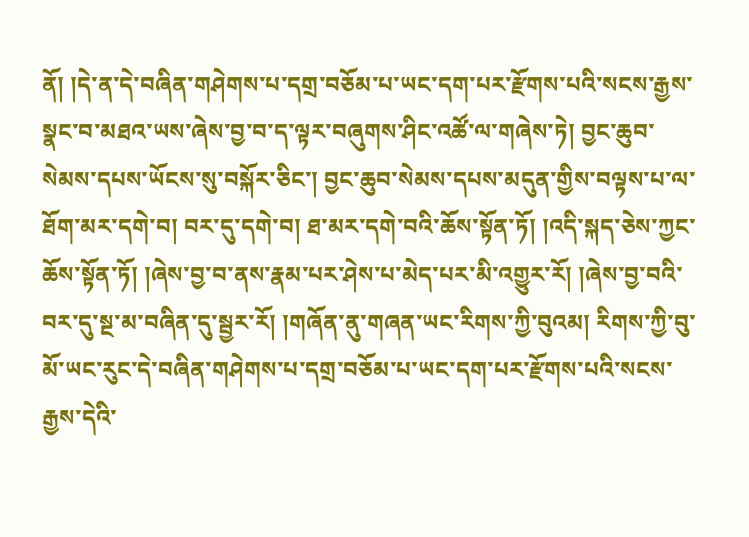ནོ། །དེ་ན་དེ་བཞིན་གཤེགས་པ་དགྲ་བཅོམ་པ་ཡང་དག་པར་རྫོགས་པའི་སངས་རྒྱས་སྣང་བ་མཐའ་ཡས་ཞེས་བྱ་བ་ད་ལྟར་བཞུགས་ཤིང་འཚོ་ལ་གཞེས་ཏེ། བྱང་ཆུབ་སེམས་དཔས་ཡོངས་སུ་བསྐོར་ཅིང་། བྱང་ཆུབ་སེམས་དཔས་མདུན་གྱིས་བལྟས་པ་ལ་ཐོག་མར་དགེ་བ། བར་དུ་དགེ་བ། ཐ་མར་དགེ་བའི་ཆོས་སྟོན་ཏོ། །འདི་སྐད་ཅེས་ཀྱང་ཆོས་སྟོན་ཏོ། །ཞེས་བྱ་བ་ནས་རྣམ་པར་ཤེས་པ་མེད་པར་མི་འགྱུར་རོ། །ཞེས་བྱ་བའི་བར་དུ་སྔ་མ་བཞིན་དུ་སྦྱར་རོ། །གཞོན་ནུ་གཞན་ཡང་རིགས་ཀྱི་བུའམ། རིགས་ཀྱི་བུ་མོ་ཡང་རུང་དེ་བཞིན་གཤེགས་པ་དགྲ་བཅོམ་པ་ཡང་དག་པར་རྫོགས་པའི་སངས་རྒྱས་དེའི་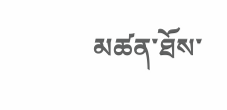མཚན་ཐོས་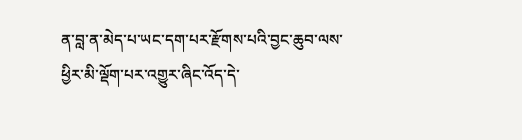ན་བླ་ན་མེད་པ་ཡང་དག་པར་རྫོགས་པའི་བྱང་ཆུབ་ལས་ཕྱིར་མི་ལྡོག་པར་འགྱུར་ཞིང་འོད་དེ་